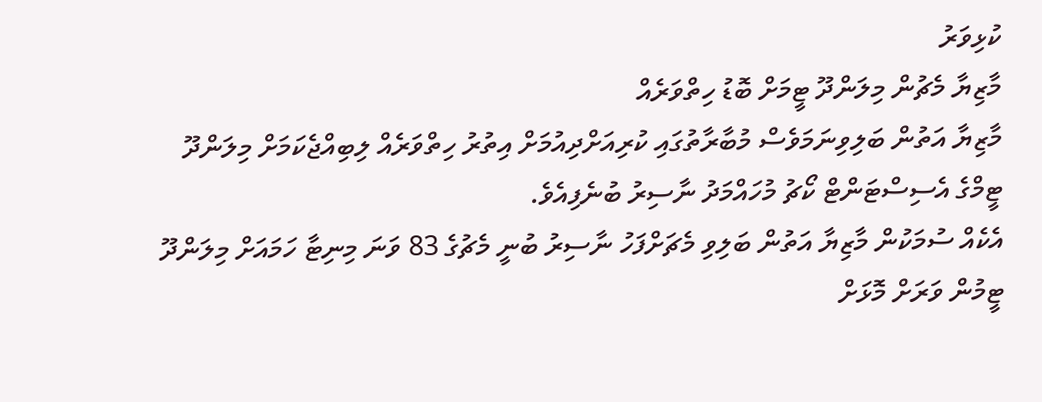ކުޅިވަރު
މާޒިޔާ މެޗުން މިލަންދޫ ޓީމަށް ބޮޑު ހިތްވަރެއް
މާޒިޔާ އަތުން ބަލިވިނަމަވެސް މުބާރާތުގައި ކުރިއަށްދިއުމަށް އިތުރު ހިތްވަރެއް ލިބިއްޖެކަމަށް މިލަންދޫ ޓީމްގެ އެސިސްޓަންޓް ކޯޗު މުހައްމަދު ނާސިރު ބުނެފިއެވެ.
އެކެއް ސުމަކުން މާޒިޔާ އަތުން ބަލިވި މެޗަށްފަހު ނާސިރު ބުނީ މެޗުގެ 83 ވަނަ މިނިޓާ ހަމައަށް މިލަންދޫ ޓީމުން ވަރަށް މޮޅަށް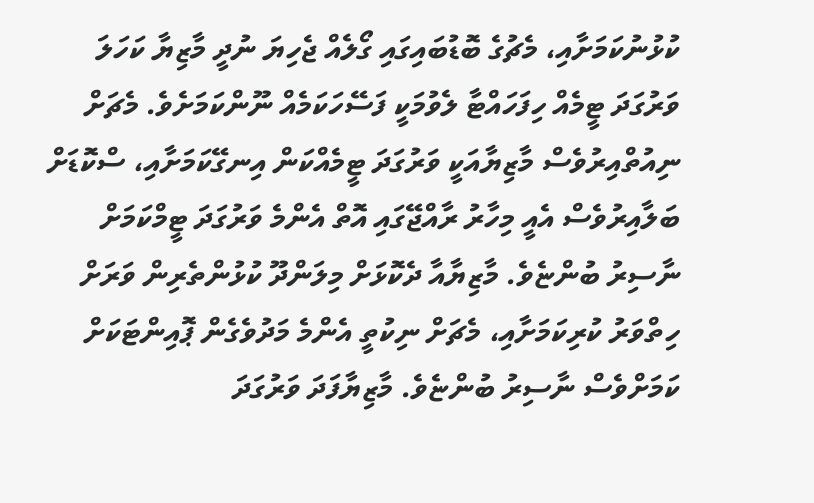ކުޅުނުކަމަށާއި، މެޗުގެ ބޮޑުބައިގައި ގޯލެއް ޖެހިޔަ ނުދީ މާޒިޔާ ކަހަލަ ވަރުގަދަ ޓީމެއް ހިފަހައްޓާ ލެވުމަކީ ފަސޭހަކަމެއް ނޫންކަމަށެވެ. މެޗަށް ނިއުތްއިރުވެސް މާޒިޔާއަކީ ވަރުގަދަ ޓީމެއްކަން އިނގޭކަމަށާއި، ސްކޮޑަށް ބަލާއިރުވެސް އެއީ މިހާރު ރާއްޖޭގައި އޮތް އެންމެ ވަރުގަދަ ޓީމްކަމަށް ނާސިރު ބުންޏެވެ. މާޒިޔާއާ ދެކޮޅަށް މިލަންދޫ ކުޅުންތެރިން ވަރަށް ހިތްވަރު ކުރިކަމަށާއި، މެޗަށް ނިކުތީ އެންމެ މަދުވެގެން ޕޮއިންޓަކަށް ކަމަށްވެސް ނާސިރު ބުންޏެވެ. މާޒިޔާފަދަ ވަރުގަދަ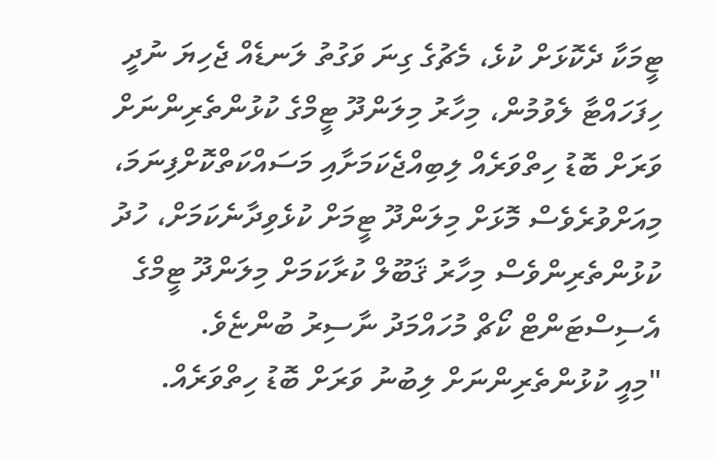ޓީމަކާ ދެކޮޅަށް ކުޅެ، މެޗުގެ ގިނަ ވަގުތު ލަނޑެއް ޖެހިޔަ ނުދީ ހިފަހައްޓާ ލެވުމުން، މިހާރު މިލަންދޫ ޓީމްގެ ކުޅުންތެރިންނަށް ވަރަށް ބޮޑު ހިތްވަރެއް ލިބިއްޖެކަމަށާއި މަސައްކަތްކޮށްފިނަމަ، މިއަށްވުރެވެސް މޮޅަށް މިލަންދޫ ޓީމަށް ކުޅެވިދާނެކަމަށް، ހުދު ކުޅުންތެރިންވެސް މިހާރު ޤަބޫލް ކުރާކަމަށް މިލަންދޫ ޓީމްގެ އެސިސްޓަންޓް ކޯޗް މުހައްމަދު ނާސިރު ބުންޏެވެ.
"މިއީ ކުޅުންތެރިންނަށް ލިބުނު ވަރަށް ބޮޑު ހިތްވަރެއް.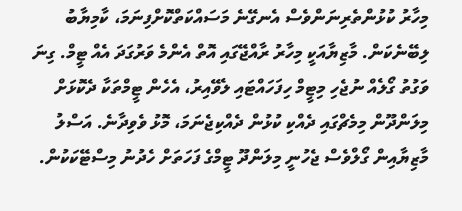މިހާރު ކުޅުންތެރިނަންވެސް އެނގޭނެ މަސައްކަތްކޮށްފިނަމަ، ކާމިޔާބު ލިބޭނެކަން. މާޒިޔާއަކީ މިހާރު ރާއްޖޭގައި އޮތް އެންމެ ވަރުގަދަ އެއް ޓީމް. ގިނަ ވަގުތު ގޯލެއް ނުޖެހި މިޓީމް ހިފަހައްޓައި ލެވޭއިރު، އެހެން ޓީމްތަކާ ދެކޮޅަށް މިލަންދޫން މިމެޗްގައި ދެއްކި ކުޅުން ދެއްކިޖެނަމަ، މޮޅު ވެވިދާނެ. އަސްލު މާޒިޔާއިން ގޯލްވެސް ޖެހުނީ މިލަންދޫ ޓީމްގެ ފަހަތަށް ހެދުނު މިސްޓޭކަކުން.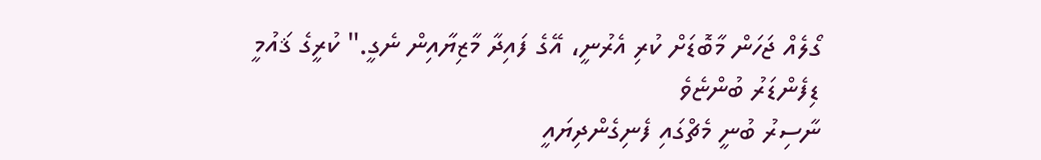ގޯލެއް ޖަހަން މާބޮޑަށް ކުރި އެރުނީ، އޭގެ ފައިދާ މާޒިޔާއިން ނެގީ." ކުރީގެ ޤައުމީ ޑިފެންޑަރު ބުންޏެވެ
ނާސިރު ބުނީ މެޗްގައި ފެނިގެންދިޔައީ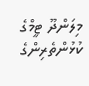މިލަންދޫ ޓީމްގެ ކުޅުންތެރިންގެ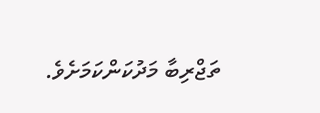ތަޖްރިބާ މަދުކަންކަމަށެވެ.